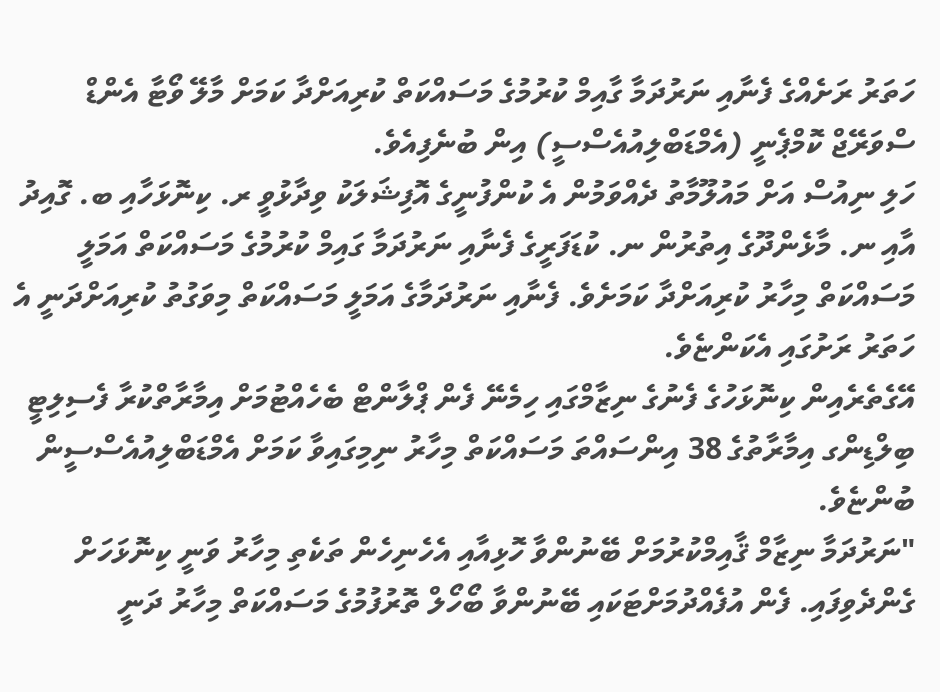ހަތަރު ރަށެއްގެ ފެނާއި ނަރުދަމާ ގާއިމް ކުރުމުގެ މަސައްކަތް ކުރިއަށްދާ ކަމަށް މާލޭ ވޯޓާ އެންޑް ސްވަރޭޖް ކޮމްޕެނީ (އެމްޑަބްލިއުއެސްސީ) އިން ބުނެފިއެވެ.
ހަލި ނިއުސް އަށް މައުލޫމާތު ދެއްވަމުން އެ ކުންފުނީގެ އޮފިޝަލަކު ވިދާޅުވީ ރ. ކިނޮޅަހާއި ބ. ގޮއިދު އާއި ނ. މާޅެންދޫގެ އިތުރުން ނ. ކުޑަފަރީގެ ފެނާއި ނަރުދަމާ ގައިމް ކުރުމުގެ މަސައްކަތް އަމަލީ މަސައްކަތް މިހާރު ކުރިއަށްދާ ކަމަށެވެ. ފެނާއި ނަރުދަމާގެ އަމަލީ މަސައްކަތް މިވަގުތު ކުރިއަށްދަނީ އެ ހަތަރު ރަށުގައި އެކަންޏެވެ.
އޭގެތެރެއިން ކިނޮޅަހުގެ ފެނުގެ ނިޒާމްގައި ހިމެނޭ ފެން ޕްލާންޓް ބެހެއްޓުމަށް އިމާރާތްކުރާ ފެސިލިޓީ ބިލްޑިންގ އިމާރާތުގެ 38 އިންސައްތަ މަސައްކަތް މިހާރު ނިމިގައިވާ ކަމަށް އެމްޑަބްލިއުއެސްސީން ބުންޏެވެ.
"ނަރުދަމާ ނިޒާމް ޤާއިމްކުރުމަށް ބޭނުންވާ ހޮޅިއާއި އެހެނިހެން ތަކެތި މިހާރު ވަނީ ކިނޮޅަހަށް ގެންދެވިފައި. ފެން އުފެއްދުމަށްޓަކައި ބޭނުންވާ ބޯހޯލް ތޮރުފުމުގެ މަސައްކަތް މިހާރު ދަނީ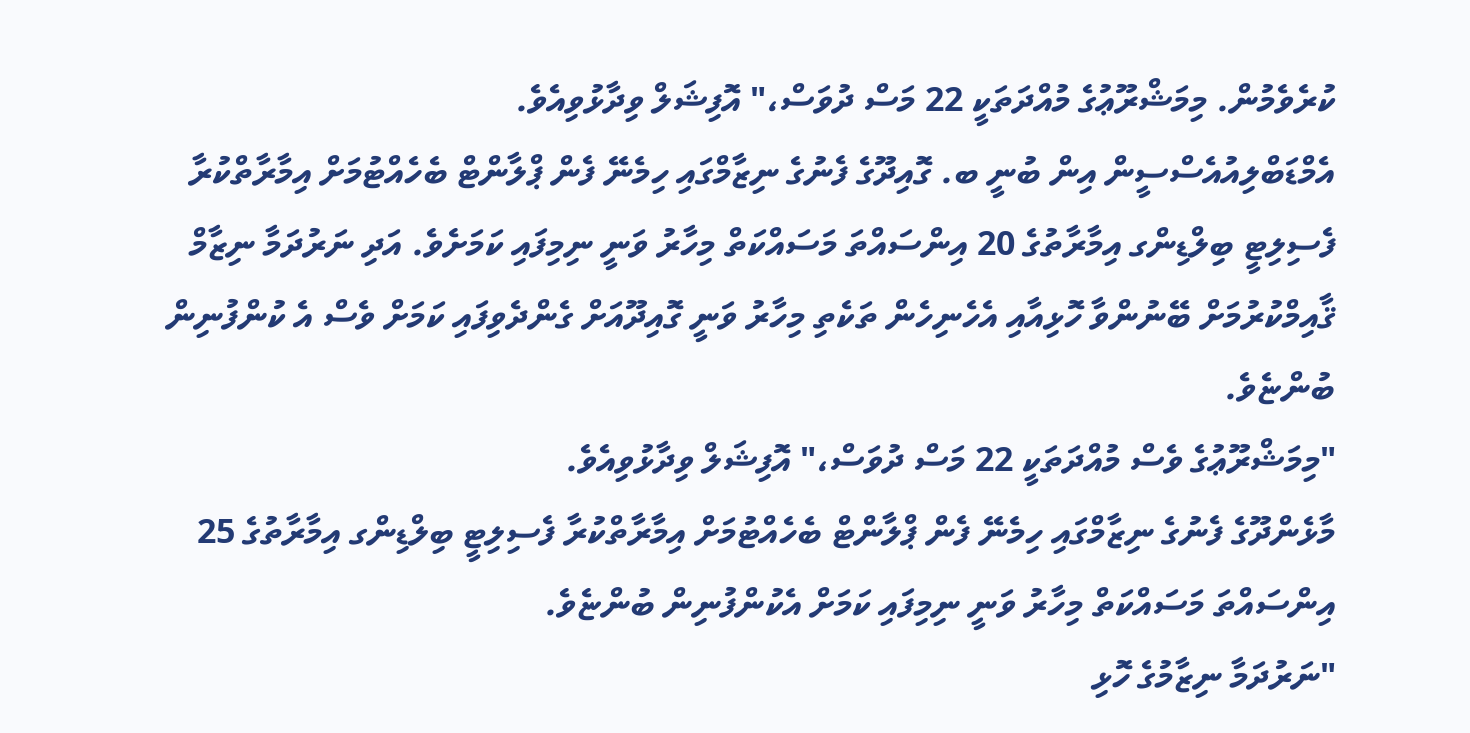ކުރެވެމުން. މިމަޝްރޫޢުގެ މުއްދަތަކީ 22 މަސް ދުވަސް،" އޮފިޝަލް ވިދާޅުވިއެވެ.
އެމްޑަބްލިއުއެސްސީން އިން ބުނީ ބ. ގޮއިދޫގެ ފެނުގެ ނިޒާމްގައި ހިމެނޭ ފެން ޕްލާންޓް ބެހެއްޓުމަށް އިމާރާތްކުރާ ފެސިލިޓީ ބިލްޑިންގ އިމާރާތުގެ 20 އިންސައްތަ މަސައްކަތް މިހާރު ވަނީ ނިމިފައި ކަމަށެވެ. އަދި ނަރުދަމާ ނިޒާމް ޤާއިމްކުރުމަށް ބޭނުންވާ ހޮޅިއާއި އެހެނިހެން ތަކެތި މިހާރު ވަނީ ގޮއިދޫއަށް ގެންދެވިފައި ކަމަށް ވެސް އެ ކުންފުނިން ބުންޏެވެ.
"މިމަޝްރޫޢުގެ ވެސް މުއްދަތަކީ 22 މަސް ދުވަސް،" އޮފިޝަލް ވިދާޅުވިއެވެ.
މާޅެންދޫގެ ފެނުގެ ނިޒާމްގައި ހިމެނޭ ފެން ޕްލާންޓް ބެހެއްޓުމަށް އިމާރާތްކުރާ ފެސިލިޓީ ބިލްޑިންގ އިމާރާތުގެ 25 އިންސައްތަ މަސައްކަތް މިހާރު ވަނީ ނިމިފައި ކަމަށް އެކުންފުނިން ބުންޏެވެ.
"ނަރުދަމާ ނިޒާމުގެ ހޮޅި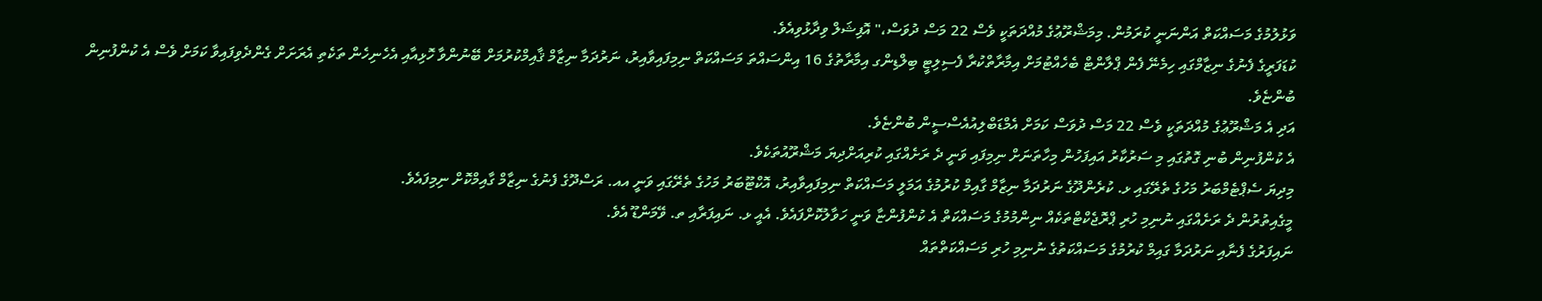ވަޅުލުމުގެ މަސައްކަތް އަންނަނީ ކުރަމުން. މިމަޝްރޫޢުގެ މުއްދަތަކީ ވެސް 22 މަސް ދުވަސް،" އޮފިޝަލް ވިދާޅުވިއެވެ.
ކުޑަފަރީގެ ފެނުގެ ނިޒާމްގައި ހިމެނޭ ފެން ޕްލާންޓް ބެހެއްޓުމަށް އިމާރާތްކުރާ ފެސިލިޓީ ބިލްޑިންގ އިމާރާތުގެ 16 އިންސައްތަ މަސައްކަތް ނިމިފައިވާއިރު، ނަރުދަމާ ނިޒާމް ޤާއިމްކުރުމަށް ބޭނުންވާ ހޮޅިއާއި އެހެނިހެން ތަކެތި އެރަށަށް ގެންދެވިފައިވާ ކަމަށް ވެސް އެ ކުންފުނިން ބުންޏެވެ.
އަދި އެ މަޝްރޫޢުގެ މުއްދަތަކީ ވެސް 22 މަސް ދުވަސް ކަމަށް އެމްޑަބްލިއުއެސްސީން ބުންޏެވެ.
އެ ކުންފުނިން ބުނި ގޮތުގައި މި ސަރުކާރު އައިފަހުން މިހާތަނަށް ނިމިފައި ވަނީ ދެ ރަށެއްގައި ކުރިއަށްދިޔަ މަޝްރޫއުތަކެވެ.
މިދިޔަ ސެޕްޓެމްބަރު މަހުގެ ތެރޭގައި ޅ. ކުރެންދޫގެ ނަރުދަމާ ނިޒާމް ގާއިމް ކުރުމުގެ އަމަލީ މަސައްކަތް ނިމިފައިވާއިރު، އޮކްޓޫބަރު މަހުގެ ތެރޭގައި ވަނީ އއ. ރަސްދޫގެ ފެނުގެ ނިޒާމް ގާއިމްކޮށް ނިމިފައެވެ.
މީގެއިތުރުން ދެ ރަށެއްގައި ނުނިމި ހުރި ޕްރޮޖެކްޓްތަކެއް ނިންމުމުގެ މަސައްކަތް އެ ކުންފުންޏާ ވަނީ ހަވާލުކޮށްފައެވެ. އެއީ ޅ. ނައިފަރާއި ތ. ވޭމަންޑޫ އެވެ.
ނައިފަރުގެ ފެނާއި ނަރުދަމާ ގައިމް ކުރުމުގެ މަސައްކަތުގެ ނުނިމި ހުރި މަސައްކަތްތައް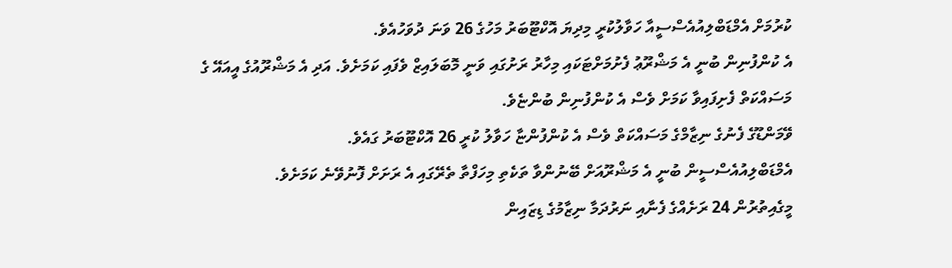ކުރުމަށް އެމްޑަބްލިއުއެސްސީއާ ހަވާލުކުރީ މިދިޔަ އޮކްޓޫބަރު މަހުގެ 26 ވަނަ ދުވަހުއެވެ.
އެ ކުންފުނިން ބުނީ އެ މަޝްރޫޢު ފެށުމަށްޓަކައި މިހާރު ރަށުގައި ވަނީ މޮބަލައިޒް ވެފައި ކަމަށެވެ. އަދި އެ މަޝްރޫއުގެ އީއައޭ ގެ މަސައްކަތް ފެށިފައިވާ ކަމަށް ވެސް އެ ކުންފުނިން ބުންޏެވެ.
ވޭމަންޑޫގެ ފެނުގެ ނިޒާމްގެ މަސައްކަތް ވެސް އެ ކުންފުންޏާ ހަވާލު ކުރީ 26 އޮކްޓޫބަރު ގައެވެ.
އެމްޑަބްލިއުއެސްސީން ބުނީ އެ މަޝްރޫއަށް ބޭނުންވާ ތަކެތި މިހަފްތާ ތެރޭގައި އެ ރަށަށް ފޮނުވޭނެ ކަމަށެވެ.
މީގެއިތުރުން 24 ރަށެއްގެ ފެނާއި ނަރުދަމާ ނިޒާމުގެ ޑިޒައިން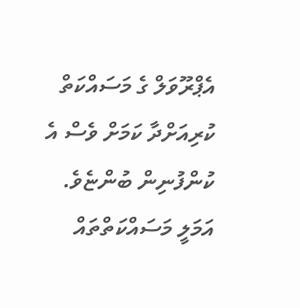އެޕްރޫވަލް ގެ މަސައްކަތް ކުރިއަށްދާ ކަމަށް ވެސް އެ ކުންފުނިން ބުންޏެވެ.
އަމަލީ މަސައްކަތްތައް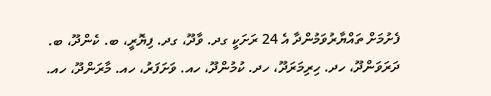ފެށުމަށް ތައްޔާރުވަމުންދާ އެ 24 ރަށަކީ ގދ. ވާދޫ، ގދ. ފިޔޮރީ، ބ. ކެންދޫ، ބ. ދަރަވަންދޫ، ހދ. ހިރިމަރަދޫ، ހދ. ކުމުންދޫ، ހއ. ވަށަފަރު، ހއ. މާރަންދޫ، ހއ.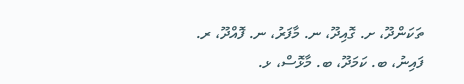ތަކަންދޫ، ށ. ގޮއިދޫ، ނ. މާފަރު، ނ. ފޮއްދޫ، ރ. ފައިނު، ބ. ކަމަދޫ، ބ. މާޅޮސް، ޅ.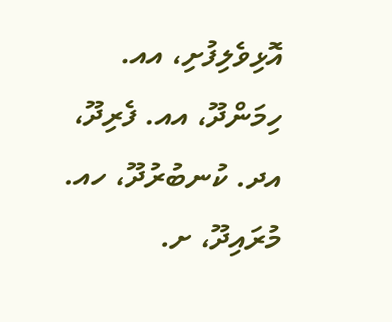އޮޅިވެލިފުށި، އއ. ހިމަންދޫ، އއ. ފެރިދޫ، އދ. ކުނބުރުދޫ، ހއ. މުރައިދޫ، ށ.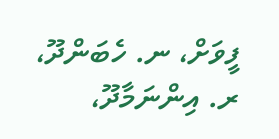ފީވަށް، ނ. ހެބަންދޫ، ރ. އިންނަމާދޫ،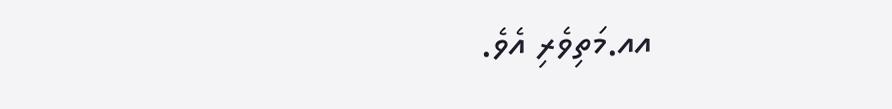އއ.މަތިވެރި އެވެ.